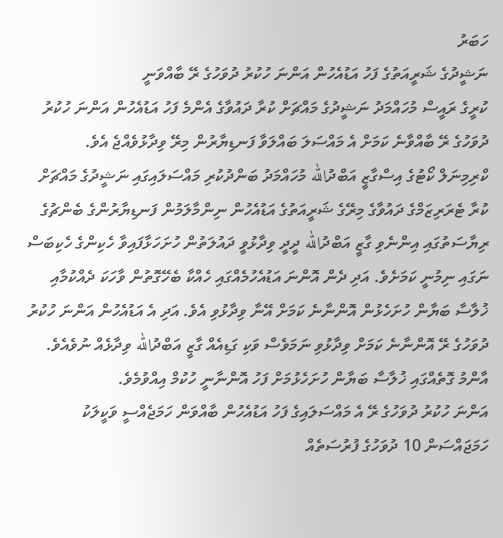ހަބަރު
ނަޝީދުގެ ޝަރީއަތުގެ ފަހު އަޑުއެހުން އަންނަ ހުކުރު ދުވަހުގެ ރޭ ބާއްވަނީ
ކުރީގެ ރައީސް މުހައްމަދު ނަޝީދުގެ މައްޗަށް ކުރާ ދައުވާގެ އެންމެ ފަހު އަޑުއެހުން އަންނަ ހުކުރު ދުވަހުގެ ރޭ ބާއްވާނެ ކަމަށް އެ މައްސަލަ ބައްލަވާ ފަނޑިޔާރުން މިރޭ ވިދާޅުވެއްޖެ އެވެ.
ކްރިމިނަލް ކޯޓުގެ އިސްގާޒީ އަބްދުالله މުހައްމަދު ބަންދުކުރި މައްސަލައިގައި ނަޝީދުގެ މައްޗަށް ކުރާ ޓެރަރިޒަމްގެ ދައުވާގެ މިރޭގެ ޝަރީއަތުގެ އަޑުއެހުން ނިންމާލަމުން ފަނޑިޔާރުންގެ ބެންޗުގެ ރިޔާސަތުގައި އިންނެވި ގާޒީ އަބްދުالله ދީދީ ވިދާޅުވީ ދައުލަތުން ހުށަހަޅާފައިވާ ހެކިންގެ ހެކިބަސް ނަގައި ނިމުނީ ކަމަށެވެ. އަދި ދެން އޮންނަ އަޑުއެހުމެއްގައި ހެއްކާ ބެހޭގޮތުން ވާހަކަ ދެއްކުމާއި ޚުލާސާ ބަޔާން ހުށަހެޅުން އޮންނާނެ ކަމަށް އޭނާ ވިދާޅުވި އެވެ. އަދި އެ އަޑުއެހުން އަންނަ ހުކުރު ދުވަހުގެ ރޭ އޮންނާނެ ކަމަށް ވިދާޅުވި ނަމަވެސް ވަކި ގަޑިއެއް ގާޒީ އަބްދުالله ވިދާޅެއް ނުވެއެވެ.
އާންމު ގޮތެއްގައި ޚުލާސާ ބަޔާން ހުށަހެޅުމަށް ފަހު އޮންނާނީ ހުކުމް އިއްވުމެވެ.
އަންނަ ހުކުރު ދުވަހުގެ ރޭ އެ މައްސަލައިގެ ފަހު އަޑުއެހުން ބާއްވަން ހަމަޖެއްސީ ވަކީލަކު ހަމަޖައްސަން 10 ދުވަހުގެ ފުރުސަތެއް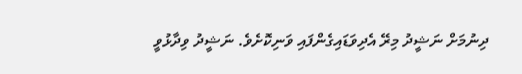ދިނުމަށް ނަޝީދު މިރޭ އެދިވަޑައިގެންފައި ވަނިކޮށެވެ. ނަޝީދު ވިދާޅުވީ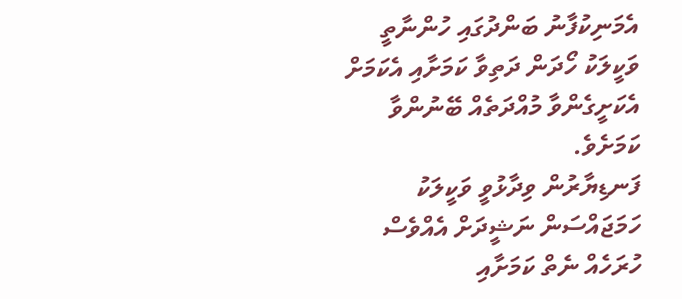އެމަނިކުފާނު ބަންދުގައި ހުންނާތީ ވަކީލަކު ހޯދަން ދަތިވާ ކަމަށާއި އެކަމަށް އެކަށީގެންވާ މުއްދަތެއް ބޭނުންވާ ކަމަށެވެ.
ފަނޑިޔާރުން ވިދާޅުވީ ވަކީލަކު ހަމަޖައްސަން ނަޝީދަށް އެއްވެސް ހުރަހެއް ނެތް ކަމަށާއި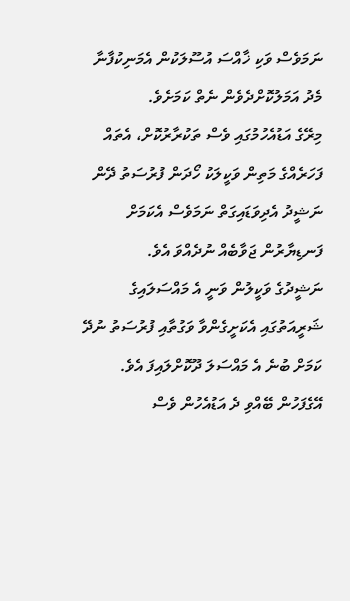ނަމަވެސް ވަކި ޚާއްސަ އުސޫލަކުން އެމަނިކުފާނާ މެދު އަމަލުކޮށްދެވެން ނެތް ކަމަށެވެ.
މިރޭގެ އަޑުއެހުމުގައި ވެސް ތަކުރާރުކޮށް، އެތައް ފަހަރެއްގެ މަތިން ވަކީލަކު ހޯދަން ފުރުސަތު ދޭން ނަޝީދު އެދިވަޑައިގަތް ނަމަވެސް އެކަމަށް ފަނޑިޔާރުން ޖަވާބެއް ނުދެއްވަ އެވެ.
ނަޝީދުގެ ވަކީލުން ވަނީ އެ މައްސަލައިގެ ޝަރީއަތުގައި އެކަށީގެންވާ ވަގުތާއި ފުރުސަތު ނުދޭ ކަމަށް ބުނެ އެ މައްސަލަ ދޫކޮށްލައިފަ އެވެ. އޭގެފަހުން ބޭއްވި ދެ އަޑުއެހުން ވެސް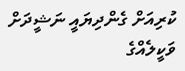ކުރިއަށް ގެންދިޔައީ ނަޝީދަށް ވަކީލެއްގެ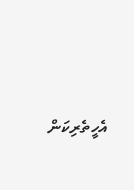އެހީތެރިކަން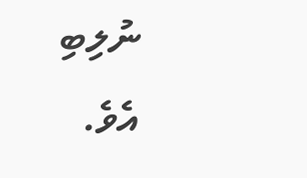ނުލިބި އެވެ.